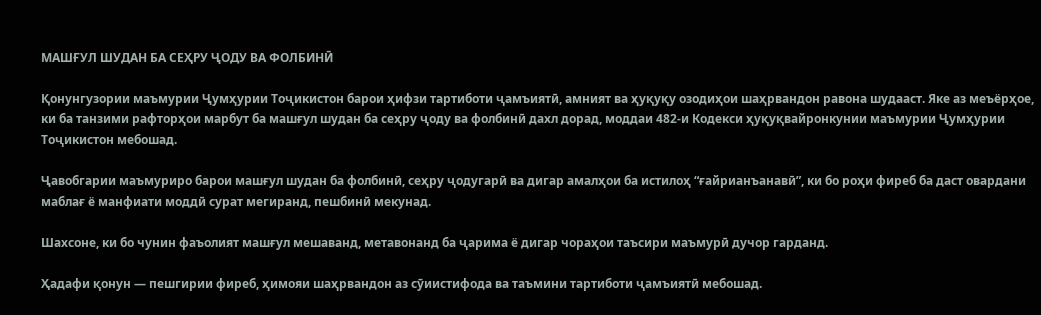МАШҒУЛ ШУДАН БА СЕҲРУ ҶОДУ ВА ФОЛБИНӢ

Қонунгузории маъмурии Ҷумҳурии Тоҷикистон барои ҳифзи тартиботи ҷамъиятӣ, амният ва ҳуқуқу озодиҳои шаҳрвандон равона шудааст. Яке аз меъёрҳое, ки ба танзими рафторҳои марбут ба машғул шудан ба сеҳру ҷоду ва фолбинӣ дахл дорад, моддаи 482-и Кодекси ҳуқуқвайронкунии маъмурии Ҷумҳурии Тоҷикистон мебошад.

Ҷавобгарии маъмуриро барои машғул шудан ба фолбинӣ, сеҳру ҷодугарӣ ва дигар амалҳои ба истилоҳ “ғайрианъанавӣ”, ки бо роҳи фиреб ба даст овардани маблағ ё манфиати моддӣ сурат мегиранд, пешбинӣ мекунад.

Шахсоне, ки бо чунин фаъолият машғул мешаванд, метавонанд ба ҷарима ё дигар чораҳои таъсири маъмурӣ дучор гарданд.

Ҳадафи қонун — пешгирии фиреб, ҳимояи шаҳрвандон аз сӯиистифода ва таъмини тартиботи ҷамъиятӣ мебошад.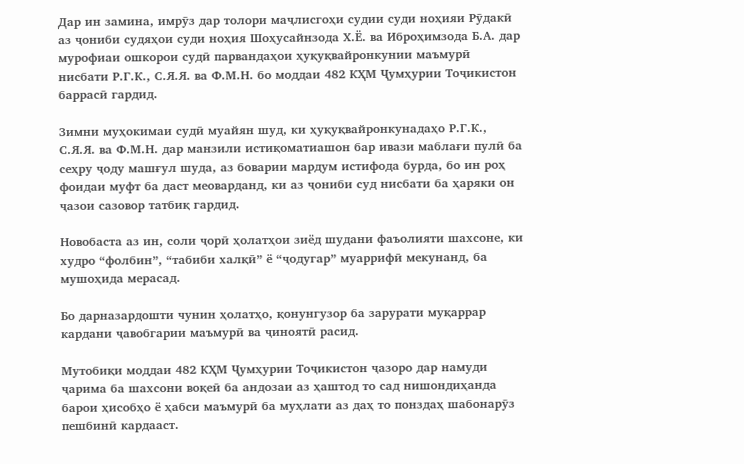Дар ин замина, имрӯз дар толори маҷлисгоҳи судии суди ноҳияи Рӯдакӣ аз ҷониби судяҳои суди ноҳия Шоҳусайнзода Х.Ё. ва Иброҳимзода Б.А. дар мурофиаи ошкорои судӣ парвандаҳои ҳуқуқвайронкунии маъмурӣ нисбати Р.Г.К., С.Я.Я. ва Ф.М.Н. бо моддаи 482 КҲМ Ҷумҳурии Тоҷикистон баррасӣ гардид.

Зимни муҳокимаи судӣ муайян шуд, ки ҳуқуқвайронкунадаҳо Р.Г.К., С.Я.Я. ва Ф.М.Н. дар манзили истиқоматиашон бар ивази маблағи пулӣ ба сеҳру ҷоду машғул шуда, аз боварии мардум истифода бурда, бо ин роҳ фоидаи муфт ба даст меоварданд, ки аз ҷониби суд нисбати ба ҳаряки он ҷазои сазовор татбиқ гардид.

Новобаста аз ин, соли ҷорӣ ҳолатҳои зиёд шудани фаъолияти шахсоне, ки худро “фолбин”, “табиби халқӣ” ё “ҷодугар” муаррифӣ мекунанд, ба мушоҳида мерасад.

Бо дарназардошти чунин ҳолатҳо, қонунгузор ба зарурати муқаррар кардани ҷавобгарии маъмурӣ ва ҷиноятӣ расид.

Мутобиқи моддаи 482 КҲМ Ҷумҳурии Тоҷикистон ҷазоро дар намуди ҷарима ба шахсони воқеӣ ба андозаи аз ҳаштод то сад нишондиҳанда барои ҳисобҳо ё ҳабси маъмурӣ ба муҳлати аз даҳ то понздаҳ шабонарӯз пешбинӣ кардааст.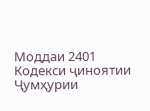Моддаи 2401 Кодекси ҷиноятии Ҷумҳурии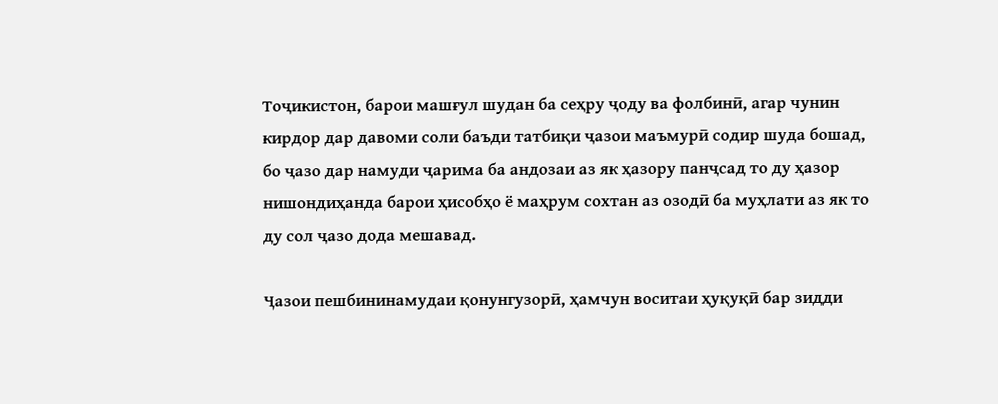Тоҷикистон, барои машғул шудан ба сеҳру ҷоду ва фолбинӣ, агар чунин кирдор дар давоми соли баъди татбиқи ҷазои маъмурӣ содир шуда бошад, бо ҷазо дар намуди ҷарима ба андозаи аз як ҳазору панҷсад то ду ҳазор нишондиҳанда барои ҳисобҳо ё маҳрум сохтан аз озодӣ ба муҳлати аз як то ду сол ҷазо дода мешавад.

Ҷазои пешбининамудаи қонунгузорӣ, ҳамчун воситаи ҳуқуқӣ бар зидди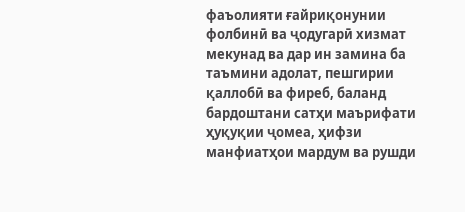фаъолияти ғайриқонунии фолбинӣ ва ҷодугарӣ хизмат мекунад ва дар ин замина ба таъмини адолат, пешгирии қаллобӣ ва фиреб, баланд бардоштани сатҳи маърифати ҳуқуқии ҷомеа, ҳифзи манфиатҳои мардум ва рушди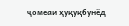ҷомеаи ҳуқуқбунёд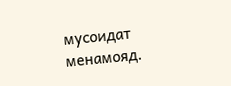мусоидат менамояд.